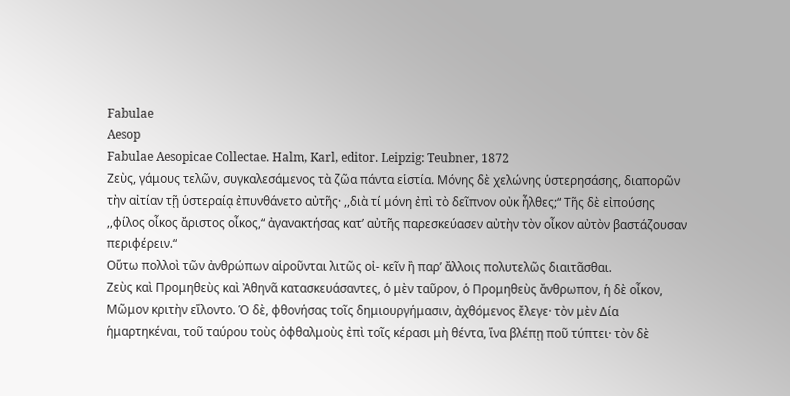Fabulae
Aesop
Fabulae Aesopicae Collectae. Halm, Karl, editor. Leipzig: Teubner, 1872
Ζεὺς, γάμους τελῶν, συγκαλεσάμενος τὰ ζῶα πάντα εἱστία. Μόνης δὲ χελώνης ὑστερησάσης, διαπορῶν τὴν αἰτίαν τῇ ὑστεραίᾳ ἐπυνθάνετο αὐτῆς· ,,διὰ τί μόνη ἐπὶ τὸ δεῖπνον οὐκ ἦλθες;“ Τῆς δὲ εἰπούσης ,,φίλος οἶκος ἄριστος οἶκος,“ ἀγανακτήσας κατʼ αὐτῆς παρεσκεύασεν αὐτὴν τὸν οἶκον αὐτὸν βαστάζουσαν περιφέρειν.“
Οὕτω πολλοὶ τῶν ἀνθρώπων αἱροῦνται λιτῶς οἰ- κεῖν ἢ παρʼ ἄλλοις πολυτελῶς διαιτᾶσθαι.
Ζεὺς καὶ Προμηθεὺς καὶ Ἀθηνᾶ κατασκευάσαντες, ὁ μὲν ταῦρον, ὁ Προμηθεὺς ἄνθρωπον, ἡ δὲ οἶκον, Μῶμον κριτὴν εἵλοντο. Ὁ δὲ, φθονήσας τοῖς δημιουργήμασιν, ἀχθόμενος ἔλεγε· τὸν μὲν Δία ἡμαρτηκέναι, τοῦ ταύρου τοὺς ὀφθαλμοὺς ἐπὶ τοῖς κέρασι μὴ θέντα, ἵνα βλέπῃ ποῦ τύπτει· τὸν δὲ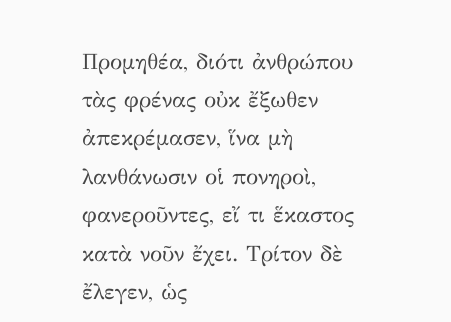Προμηθέα, διότι ἀνθρώπου τὰς φρένας οὐκ ἔξωθεν ἀπεκρέμασεν, ἵνα μὴ λανθάνωσιν οἱ πονηροὶ, φανεροῦντες, εἴ τι ἕκαστος κατὰ νοῦν ἔχει. Τρίτον δὲ ἔλεγεν, ὡς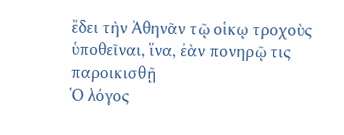ἔδει τὴν Ἀθηνᾶν τῷ οἱκῳ τροχοὺς ὑποθεῖναι, ἵνα, ἐὰν πονηρῷ τις παροικισθῇ
Ὁ λόγος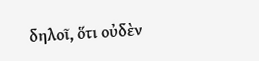δηλοῖ, ὅτι οὐδὲν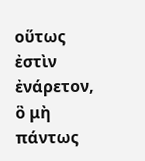οὕτως ἐστὶν ἐνάρετον, ὃ μὴ πάντως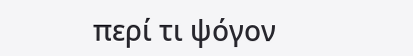περί τι ψόγον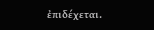ἐπιδέχεται.